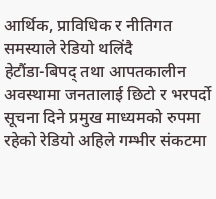आर्थिक, प्राविधिक र नीतिगत समस्याले रेडियो थलिंदै
हेटौंडा-बिपद् तथा आपतकालीन अवस्थामा जनतालाई छिटो र भरपर्दो सूचना दिने प्रमुख माध्यमको रुपमा रहेको रेडियो अहिले गम्भीर संकटमा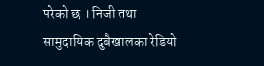परेको छ । निजी तथा सामुदायिक दुबैखालका रेडियो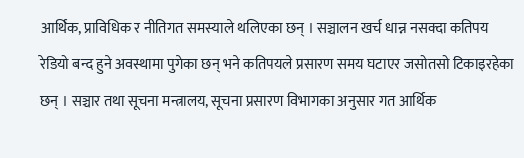आर्थिक, प्राविधिक र नीतिगत समस्याले थलिएका छन् । सञ्चालन खर्च धान्न नसक्दा कतिपय रेडियो बन्द हुने अवस्थामा पुगेका छन् भने कतिपयले प्रसारण समय घटाएर जसोतसो टिकाइरहेका छन् । सञ्चार तथा सूचना मन्त्रालय, सूचना प्रसारण विभागका अनुसार गत आर्थिक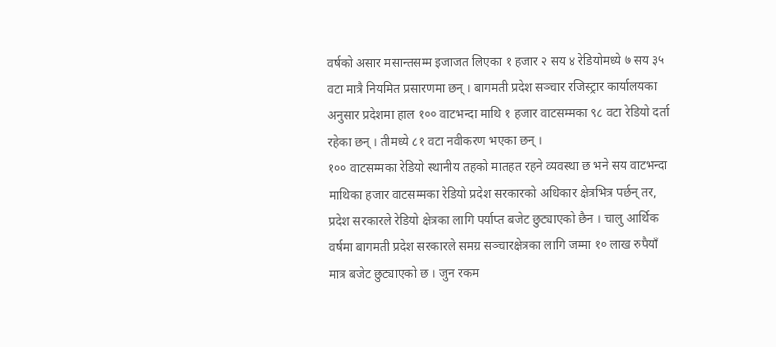वर्षको असार मसान्तसम्म इजाजत लिएका १ हजार २ सय ४ रेडियोमध्ये ७ सय ३५ वटा मात्रै नियमित प्रसारणमा छन् । बागमती प्रदेश सञ्चार रजिस्ट्रार कार्यालयका अनुसार प्रदेशमा हाल १०० वाटभन्दा माथि १ हजार वाटसम्मका ९८ वटा रेडियो दर्ता रहेका छन् । तीमध्ये ८१ वटा नवीकरण भएका छन् ।
१०० वाटसम्मका रेडियो स्थानीय तहको मातहत रहने व्यवस्था छ भने सय वाटभन्दा माथिका हजार वाटसम्मका रेडियो प्रदेश सरकारको अधिकार क्षेत्रभित्र पर्छन् तर, प्रदेश सरकारले रेडियो क्षेत्रका लागि पर्याप्त बजेट छुट्याएको छैन । चालु आर्थिक वर्षमा बागमती प्रदेश सरकारले समग्र सञ्चारक्षेत्रका लागि जम्मा १० लाख रुपैयाँ मात्र बजेट छुट्याएको छ । जुन रकम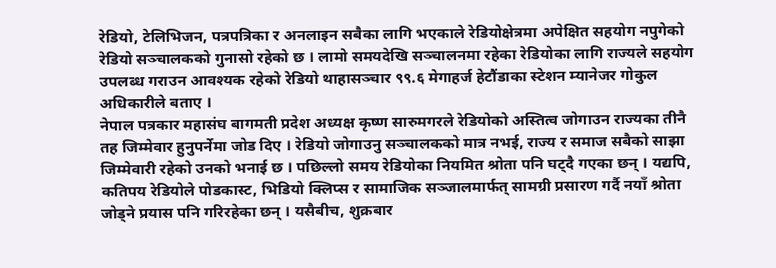रेडियो, टेलिभिजन, पत्रपत्रिका र अनलाइन सबैका लागि भएकाले रेडियोक्षेत्रमा अपेक्षित सहयोग नपुगेको रेडियो सञ्चालकको गुनासो रहेको छ । लामो समयदेखि सञ्चालनमा रहेका रेडियोका लागि राज्यले सहयोग उपलब्ध गराउन आवश्यक रहेको रेडियो थाहासञ्चार ९९.६ मेगाहर्ज हेटौंडाका स्टेशन म्यानेजर गोकुल अधिकारीले बताए ।
नेपाल पत्रकार महासंघ बागमती प्रदेश अध्यक्ष कृष्ण सारुमगरले रेडियोको अस्तित्व जोगाउन राज्यका तीनै तह जिम्मेवार हुनुपर्नेमा जोड दिए । रेडियो जोगाउनु सञ्चालकको मात्र नभई, राज्य र समाज सबैको साझा जिम्मेवारी रहेको उनको भनाई छ । पछिल्लो समय रेडियोका नियमित श्रोता पनि घट्दै गएका छन् । यद्यपि, कतिपय रेडियोले पोडकास्ट, भिडियो क्लिप्स र सामाजिक सञ्जालमार्फत् सामग्री प्रसारण गर्दै नयाँ श्रोता जोड्ने प्रयास पनि गरिरहेका छन् । यसैबीच, शुक्रबार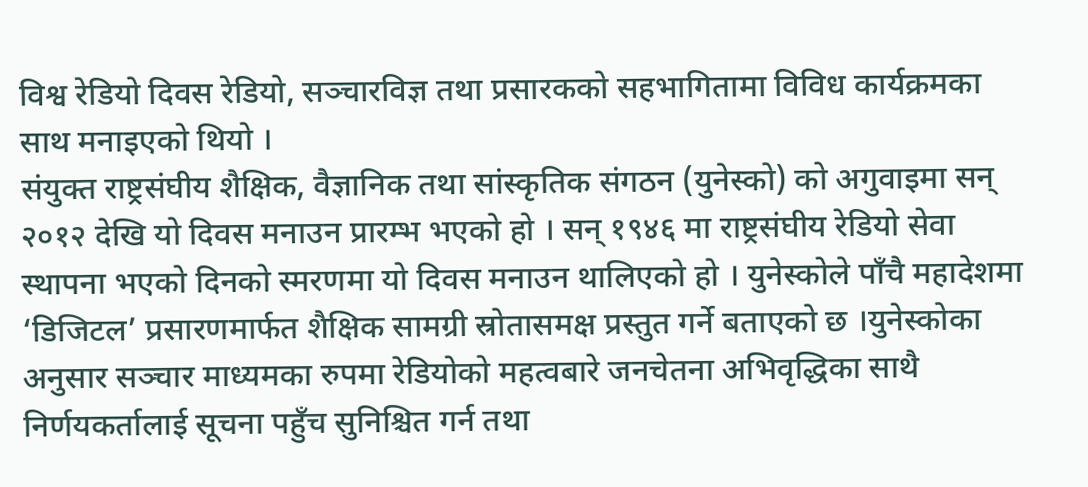विश्व रेडियो दिवस रेडियो, सञ्चारविज्ञ तथा प्रसारकको सहभागितामा विविध कार्यक्रमका साथ मनाइएको थियो ।
संयुक्त राष्ट्रसंघीय शैक्षिक, वैज्ञानिक तथा सांस्कृतिक संगठन (युनेस्को) को अगुवाइमा सन् २०१२ देखि यो दिवस मनाउन प्रारम्भ भएको हो । सन् १९४६ मा राष्ट्रसंघीय रेडियो सेवा स्थापना भएको दिनको स्मरणमा यो दिवस मनाउन थालिएको हो । युनेस्कोले पाँचै महादेशमा ‘डिजिटल’ प्रसारणमार्फत शैक्षिक सामग्री स्रोतासमक्ष प्रस्तुत गर्ने बताएको छ ।युनेस्कोका अनुसार सञ्चार माध्यमका रुपमा रेडियोको महत्वबारे जनचेतना अभिवृद्धिका साथै निर्णयकर्तालाई सूचना पहुँच सुनिश्चित गर्न तथा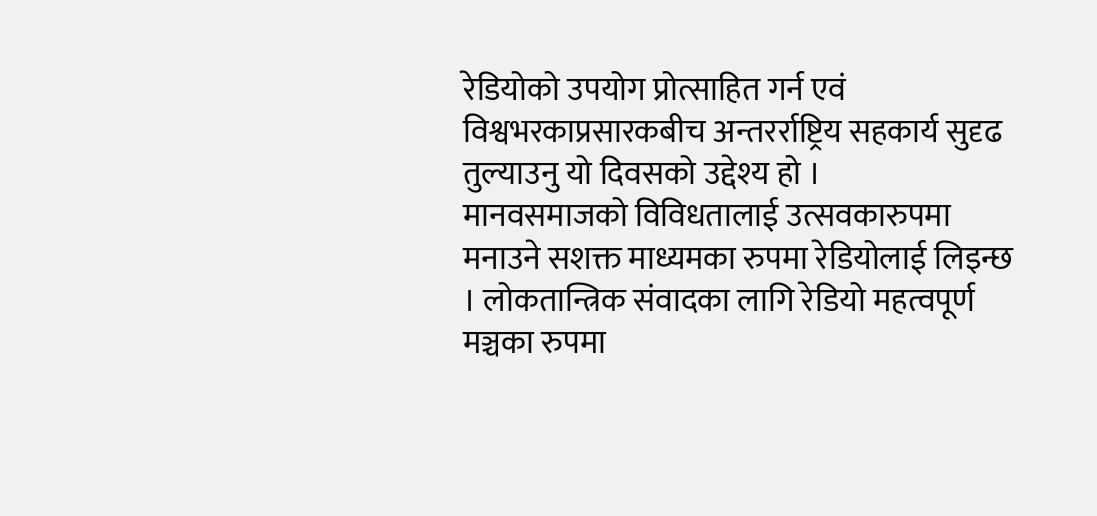रेडियोको उपयोग प्रोत्साहित गर्न एवं विश्वभरकाप्रसारकबीच अन्तरर्राष्ट्रिय सहकार्य सुदृढ तुल्याउनु यो दिवसको उद्देश्य हो ।
मानवसमाजको विविधतालाई उत्सवकारुपमा मनाउने सशक्त माध्यमका रुपमा रेडियोलाई लिइन्छ । लोकतान्त्रिक संवादका लागि रेडियो महत्वपूर्ण मञ्चका रुपमा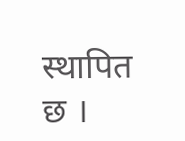स्थापित छ ।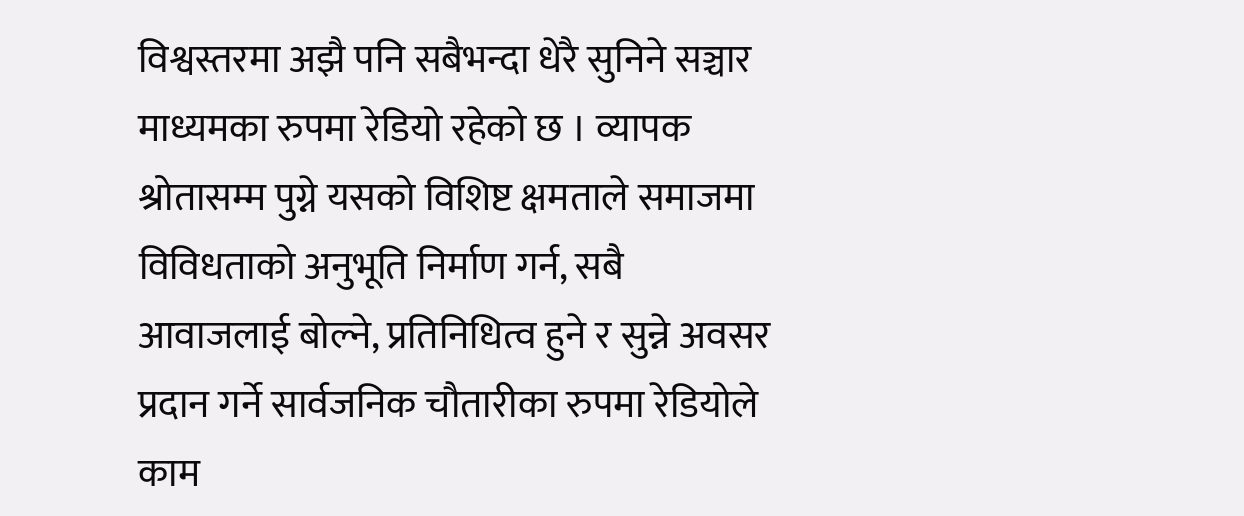विश्वस्तरमा अझै पनि सबैभन्दा धेरै सुनिने सञ्चार माध्यमका रुपमा रेडियो रहेको छ । व्यापक श्रोतासम्म पुग्ने यसको विशिष्ट क्षमताले समाजमा विविधताको अनुभूति निर्माण गर्न, सबै आवाजलाई बोल्ने, प्रतिनिधित्व हुने र सुन्ने अवसर प्रदान गर्ने सार्वजनिक चौतारीका रुपमा रेडियोले काम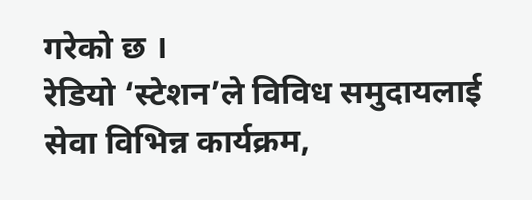गरेको छ ।
रेडियो ‘स्टेशन’ले विविध समुदायलाई सेवा विभिन्न कार्यक्रम,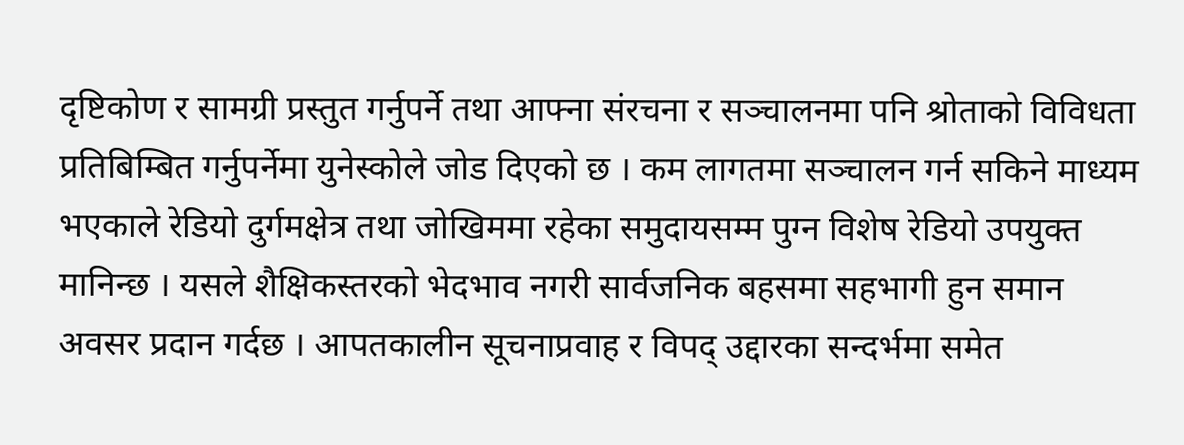दृष्टिकोण र सामग्री प्रस्तुत गर्नुपर्ने तथा आफ्ना संरचना र सञ्चालनमा पनि श्रोताको विविधता प्रतिबिम्बित गर्नुपर्नेमा युनेस्कोले जोड दिएको छ । कम लागतमा सञ्चालन गर्न सकिने माध्यम भएकाले रेडियो दुर्गमक्षेत्र तथा जोखिममा रहेका समुदायसम्म पुग्न विशेष रेडियो उपयुक्त मानिन्छ । यसले शैक्षिकस्तरको भेदभाव नगरी सार्वजनिक बहसमा सहभागी हुन समान अवसर प्रदान गर्दछ । आपतकालीन सूचनाप्रवाह र विपद् उद्दारका सन्दर्भमा समेत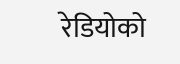रेडियोको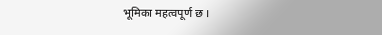भूमिका महत्वपूर्ण छ ।